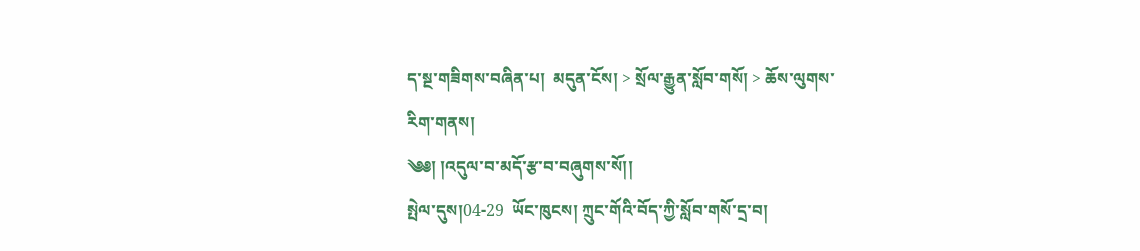ད་སྔ་གཟིགས་བཞིན་པ།  མདུན་ངོས། > སྲོལ་རྒྱུན་སློབ་གསོ། > ཆོས་ལུགས་རིག་གནས།
༄༅། །འདུལ་བ་མདོ་རྩ་བ་བཞུགས་སོ།།
སྤེལ་དུས།04-29  ཡོང་ཁུངས། ཀྲུང་གོའི་བོད་ཀྱི་སློབ་གསོ་དྲ་བ།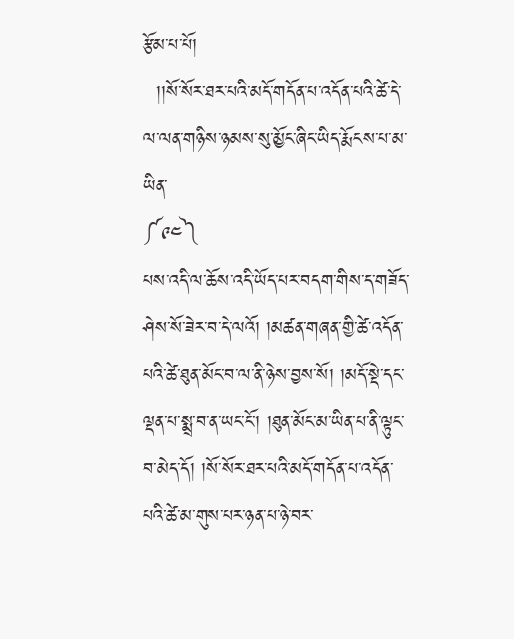རྩོམ་པ་པོ།
  །།སོ་སོར་ཐར་པའི་མདོ་གདོན་པ་འདོན་པའི་ཚེ་དེ་ལ་ལན་གཉིས་ཉམས་སུ་མྱོང་ཞིང་ཡིད་རྨོངས་པ་མ་ཡིན་
༼༩༤༽
པས་འདི་ལ་ཆོས་འདི་ཡོད་པར་བདག་གིས་ད་གཟོད་ཤེས་སོ་ཟེར་བ་དེ་ལའོ། །མཚན་གཞན་གྱི་ཚེ་འདོན་པའི་ཚེ་ཐུན་མོང་བ་ལ་ནི་ཉེས་བྱས་སོ། །མདོ་སྡེ་དང་ལྡན་པ་སྨྲ་བ་ན་ཡང་ངོ་། །ཐུན་མོང་མ་ཡིན་པ་ནི་ལྟུང་བ་མེད་དོ། །སོ་སོར་ཐར་པའི་མདོ་གདོན་པ་འདོན་པའི་ཚེ་མ་གུས་པར་ཉན་པ་ཉེ་བར་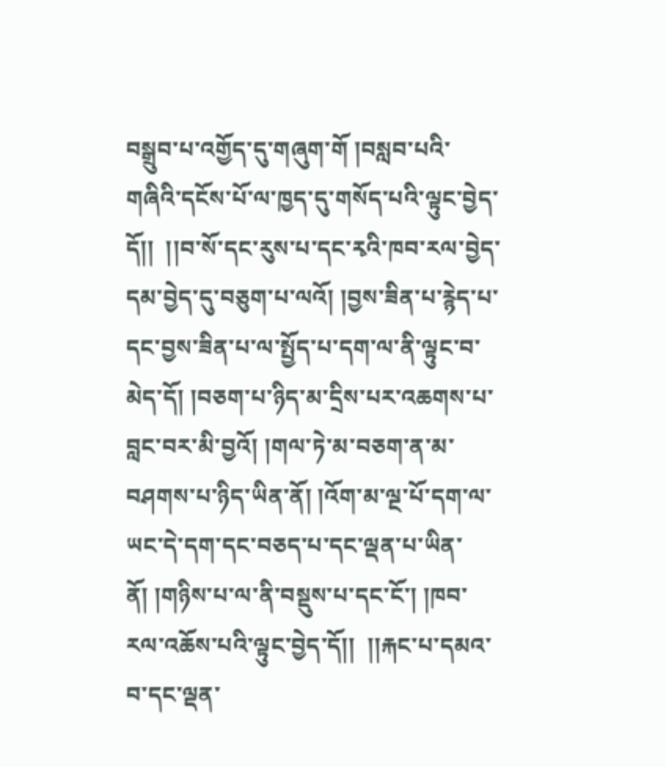བསྒྲུབ་པ་འགྱོད་དུ་གཞུག་གོ །བསླབ་པའི་གཞིའི་དངོས་པོ་ལ་ཁྱད་དུ་གསོད་པའི་ལྟུང་བྱེད་དོ།།  །།བ་སོ་དང་རུས་པ་དང་རྭའི་ཁབ་རལ་བྱེད་དམ་བྱེད་དུ་བཅུག་པ་ལའོ། །བྱས་ཟིན་པ་རྙེད་པ་དང་བྱས་ཟིན་པ་ལ་སྤྱོད་པ་དག་ལ་ནི་ལྟུང་བ་མེད་དོ། །བཅག་པ་ཉིད་མ་དྲིས་པར་འཆགས་པ་བླང་བར་མི་བྱའོ། །གལ་ཏེ་མ་བཅག་ན་མ་བཤགས་པ་ཉིད་ཡིན་ནོ། །འོག་མ་ལྔ་པོ་དག་ལ་ཡང་དེ་དག་དང་བཅད་པ་དང་ལྡན་པ་ཡིན་ནོ། །གཉིས་པ་ལ་ནི་བསྡུས་པ་དང་ངོ་། །ཁབ་རལ་འཆོས་པའི་ལྟུང་བྱེད་དོ།།  །།རྐང་པ་དམའ་བ་དང་ལྡན་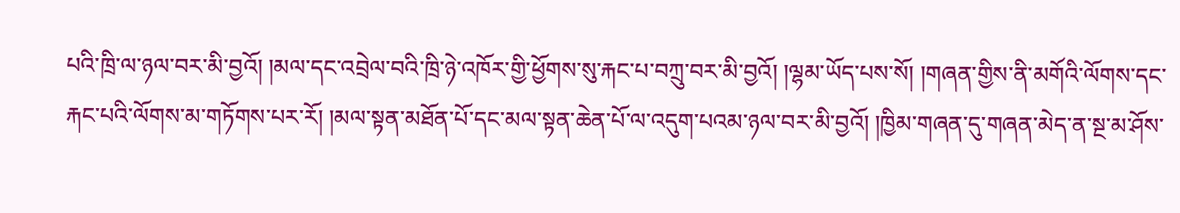པའི་ཁྲི་ལ་ཉལ་བར་མི་བྱའོ། །མལ་དང་འབྲེལ་བའི་ཁྲི་ཉེ་འཁོར་གྱི་ཕྱོགས་སུ་རྐང་པ་བཀྲུ་བར་མི་བྱའོ། །ལྷམ་ཡོད་པས་སོ། །གཞན་གྱིས་ནི་མགོའི་ལོགས་དང་རྐང་པའི་ལོགས་མ་གཏོགས་པར་རོ། །མལ་སྟན་མཐོན་པོ་དང་མལ་སྟན་ཆེན་པོ་ལ་འདུག་པའམ་ཉལ་བར་མི་བྱའོ། །ཁྱིམ་གཞན་དུ་གཞན་མེད་ན་སྔ་མ་ཤོས་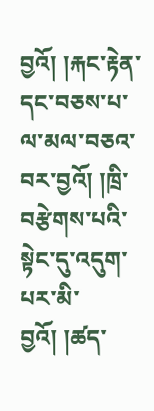བྱའོ། །རྐང་རྟེན་དང་བཅས་པ་ལ་མལ་བཅའ་བར་བྱའོ། །ཁྲི་བརྩེགས་པའི་སྟེང་དུ་འདུག་པར་མི་བྱའོ། །ཚད་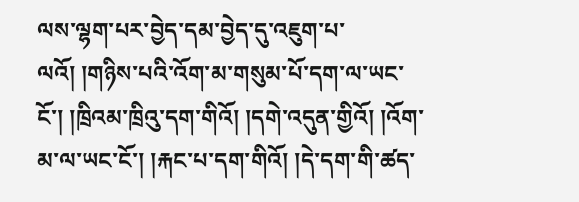ལས་ལྷག་པར་བྱེད་དམ་བྱེད་དུ་འཇུག་པ་ལའོ། །གཉིས་པའི་འོག་མ་གསུམ་པོ་དག་ལ་ཡང་ངོ་། །ཁྲིའམ་ཁྲིའུ་དག་གིའོ། །དགེ་འདུན་གྱིའོ། །འོག་མ་ལ་ཡང་ངོ་། །རྐང་པ་དག་གིའོ། །དེ་དག་གི་ཚད་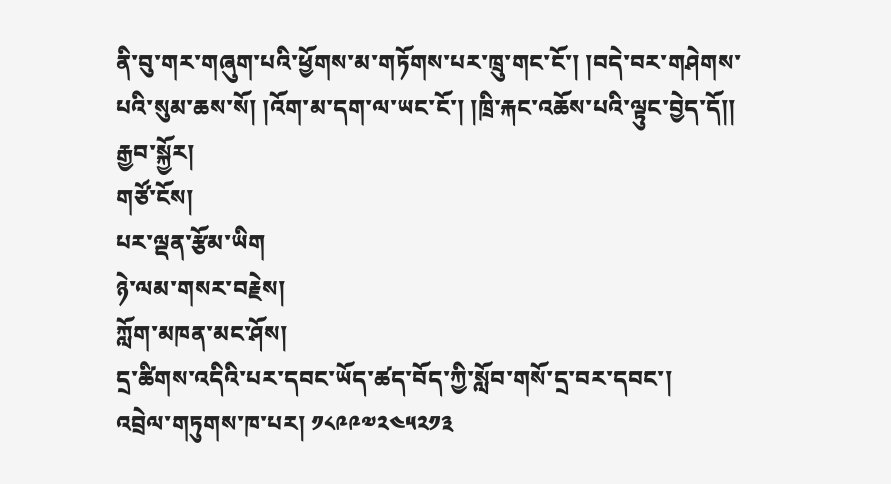ནི་བུ་གར་གཞུག་པའི་ཕྱོགས་མ་གཏོགས་པར་ཁྲུ་གང་ངོ་། །བདེ་བར་གཤེགས་པའི་སུམ་ཆས་སོ། །འོག་མ་དག་ལ་ཡང་ངོ་། །ཁྲི་རྐང་འཆོས་པའི་ལྟུང་བྱེད་དོ།།
རྒྱབ་སྐྱོར།
གཙོ་ངོས།
པར་ལྡན་རྩོམ་ཡིག
ཉེ་ལམ་གསར་བརྗེས།
ཀློག་མཁན་མང་ཤོས།
དྲ་ཚིགས་འདིའི་པར་དབང་ཡོད་ཚད་བོད་ཀྱི་སློབ་གསོ་དྲ་བར་དབང་།
འབྲེལ་གཏུགས་ཁ་པར། ༡༨༩༩༧༢༤༥༢༡༣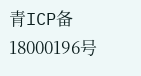青ICP备18000196号